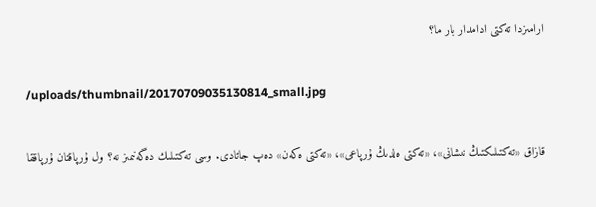ارامىزدا تەكتى ادامدار بار ما؟

/uploads/thumbnail/20170709035130814_small.jpg

قازاق «تەكتىلىكتىڭ نىشانى»، «تەكتى ەلدىڭ ۇرپاعى»، «تەكتى ەكەن» دەپ جاتادى. وسى تەكتىلىك دەگەنىمىز نە؟ ول ۇرپاقتان ۇرپاققا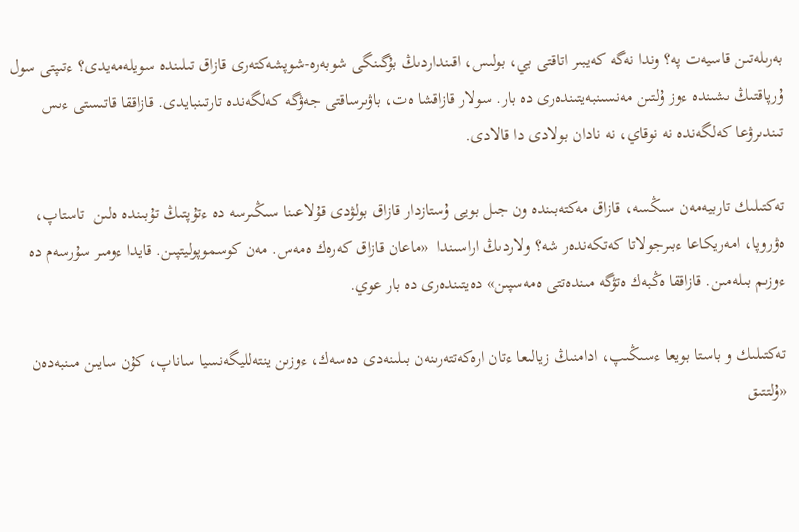بەرىلەتىن قاسيەت پە؟ وندا نەگە كەيبىر اتاقتى بي، بولىس، اقىنداردىڭ بۇگىنگى شوبەرە-شوپشەكتەرى قازاق تىلىندە سويلەمەيدى؟ ءتىپتى سول ۇرپاقتىڭ ىشىندە ءوز ۇلتىن مەنسىنبەيتىندەرى دە بار. سولار قازاقشا ەت، باۋىرساقتى جەۋگە كەلگەندە تارتىنبايدى. قازاققا قاتىستى ءىس تىندىرۋعا كەلگەندە نە نوقاي، نە نادان بولادى دا قالادى.

تەكتىلىك تاربيەمەن سىڭسە، قازاق مەكتەبىندە ون جىل بويى ۇستازدار قازاق بولۋدى قۇلاعىنا سىڭىرسە دە ءتۇپتىڭ تۇبىندە ەلىن  تاستاپ، ەۋروپا، امەريكاعا ءبىرجولاتا كەتكەندەر شە؟ ولاردىڭ اراسىندا  «ماعان قازاق كەرەك ەمەس. مەن كوسموپوليتپىن. قايدا ءومىر سۇرسەم دە ءوزىم بىلەمىن. قازاققا ەڭبەك ەتۋگە مىندەتتى ەمەسپىن» دەيتىندەرى دە بار عوي.

تەكتىلىك و باستا بويعا ءسىڭىپ، ادامنىڭ زيالىعا ءتان ارەكەتتەرىنەن بىلىنەدى دەسەك، ءوزىن ينتەلليگەنسيا ساناپ، كۇن سايىن مىنبەدەن «ۇلتتىق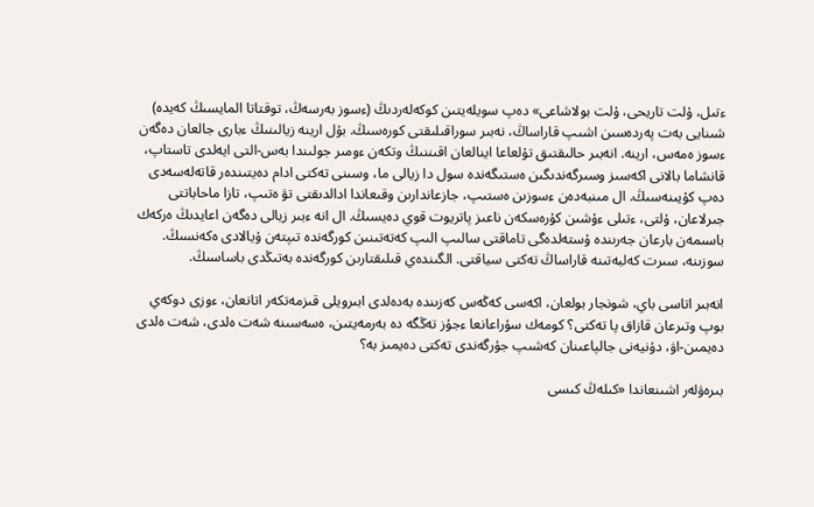ءتىل، ۇلت تاريحى، ۇلت بولاشاعى» دەپ سويلەيتىن كوكەلەردىڭ (ءسوز بەرسەڭ، توقتاتا المايسىڭ كەيدە) شىنايى بەت پەردەسىن اشىپ قاراساڭ، نەبىر سوراقىلىقتى كورەسىڭ. بۇل ارينە زيالىنىڭ ءبارى جالعان دەگەن ءسوز ەمەس، ارينە. انەبىر حالىقتىق تۇلعاعا اينالعان اقىننىڭ وتكەن ءومىر جولىندا بەس-التى ايەلدى تاستاپ، قانشاما بالانى اكەسىز وسىرگەندىگىن ەستىگەندە سول دا زيالى ما، وسىنى تەكتى ادام دەيتىندەر قاتەلەسەدى دەپ كۇيىنەسىڭ. ال مىنبەدەن ءسوزىن ەستىپ، جازعاندارىن وقىعاندا ادالدىقتى تۋ ەتىپ، تازا ماحاباتتى جىرلاعان، ۇلتى، ءتىلى ءۇشىن كۇرەسكەن ناعىز پاتريوت قوي دەيسىڭ. ال انە ءبىر زيالى دەگەن اعايدىڭ ەركەك باسىمەن بارعان جەرىندە ۇستەلدەگى تاماقتى سالىپ الىپ كەتەتىنىن كورگەندە تىپتەن ۇيالادى ەكەنسىڭ. سوزىنە، سىرت كەلبەتىنە قاراساڭ تەكتى سياقتى. الگىندەي قىلىقتارىن كورگەندە بەتىڭدى باساسىڭ.

انەبىر اتاسى باي، شونجار بولعان، اكەسى كەڭەس كەزىندە بەدەلدى ابىرويلى قىزمەتكەر اتانعان، ءوزى دوكەي بوپ وتىرعان قازاق پا تەكتى؟ كومەك سۇراعانعا ءجۇز تەڭگە دە بەرمەيتىن، ەسەسىنە شەت ەلدى، شەت ەلدى دەيمىن-اۋ، دۇنيەنى جالپاعىنان كەشىپ جۇرگەندى تەكتى دەيمىز بە؟

بىرەۋلەر اشىنعاندا «كىلەڭ كىسى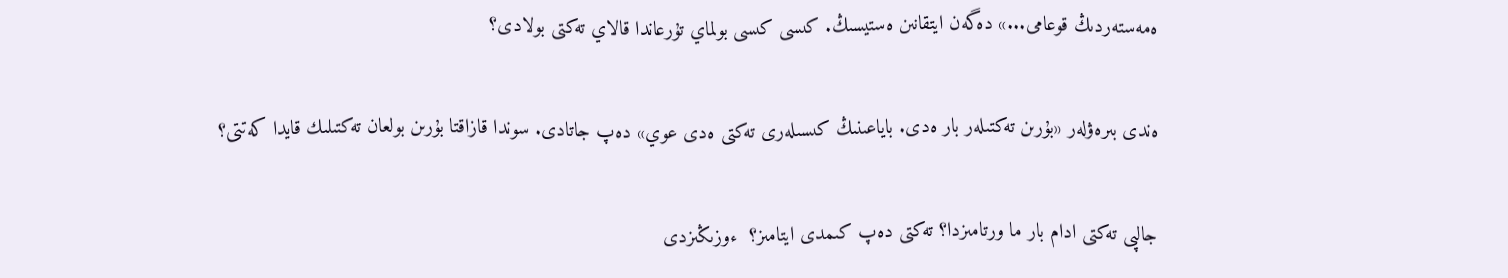ەمەستەردىڭ قوعامى...» دەگەن ايتقانىن ەستيسىڭ. كىسى كىسى بولماي تۇرعاندا قالاي تەكتى بولادى؟

ەندى بىرەۋلەر «بۇرىن تەكتىلەر بار ەدى. باياعىنىڭ كىسىلەرى تەكتى ەدى عوي» دەپ جاتادى. سوندا قازاقتا بۇرىن بولعان تەكتىلىك قايدا كەتتى؟

جالپى تەكتى ادام بار ما ورتامىزدا؟ تەكتى دەپ كىمدى ايتامىز؟  ءوزىڭىزدى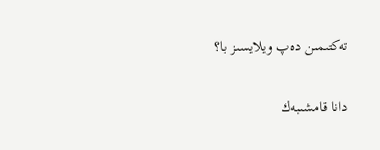تەكتىمىن دەپ ويلايسىز با؟

دانا قامشىبەك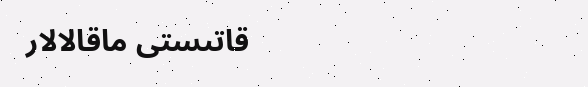قاتىستى ماقالالار